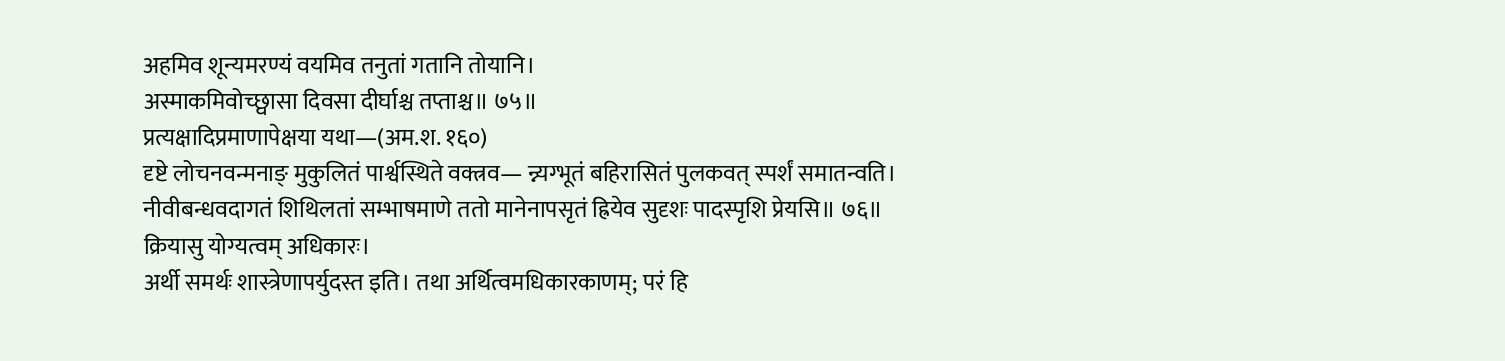अहमिव शून्यमरण्यं वयमिव तनुतां गतानि तोयानि।
अस्माकमिवोच्छ्वासा दिवसा दीर्घाश्च तप्ताश्च॥ ७५॥
प्रत्यक्षादिप्रमाणापेक्षया यथा—(अम.श. १६०)
दृष्टे लोचनवन्मनाङ् मुकुलितं पार्श्वस्थिते वक्त्रव— न्न्यग्भूतं बहिरासितं पुलकवत् स्पर्शं समातन्वति।
नीवीबन्धवदागतं शिथिलतां सम्भाषमाणे ततो मानेनापसृतं ह्रियेव सुदृशः पादस्पृशि प्रेयसि॥ ७६॥
क्रियासु योग्यत्वम् अधिकारः।
अर्थी समर्थः शास्त्रेणापर्युदस्त इति। तथा अर्थित्वमधिकारकाणम्; परं हि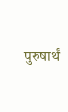पुरुषार्थं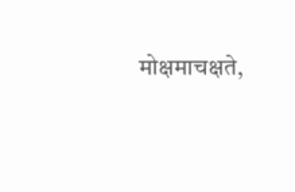मोक्षमाचक्षते,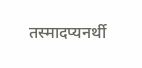तस्मादप्यनर्थी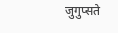जुगुप्सते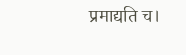प्रमाद्यति च।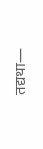तद्यथा—